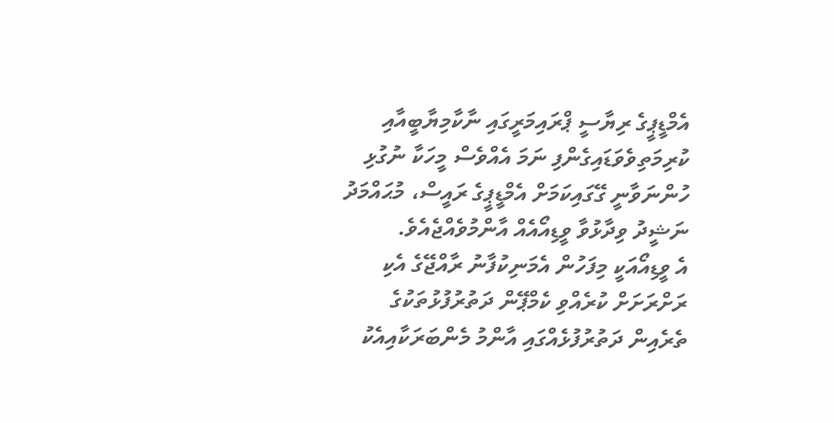އެމްޑީޕީގެ ރިޔާސީ ޕްރައިމަރީގައި ނާކާމިޔާބީއާއި ކުރިމަތިވެވަޑައިގެންފި ނަމަ އެއްވެސް މީހަކާ ނުގުޅި ހުންނަވާނީ ގޭގައިކަމަށް އެމްޑީޕީގެ ރައީސް، މުޙައްމަދު ނަޝީދު ވިދާޅުވާ ވީޑިއޯއެއް އާންމުވެއްޖެއެވެ.
އެ ވީޑިއޯއަކީ މިފަހުން އެމަނިކުފާނު ރާއްޖޭގެ އެކި ރަށްރަށަށް ކުރެއްވި ކެމްޕޭން ދަތުރުފުޅުތަކުގެ ތެރެއިން ދަތުރުފުޅެއްގައި އާންމު މެންބަރަކާއިއެކު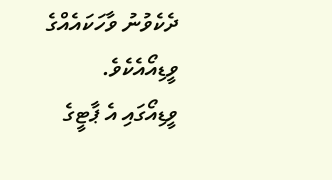ދެކެވުނު ވާހަކައެއްގެ ވީޑިއޯއެކެވެ.
ވީޑިއޯގައި އެ ޕާޓީގެ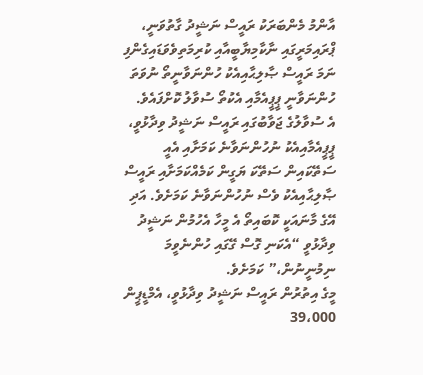އާންމު މެންބަރަކު ރައީސް ނަޝީދު ގާތުވަނީ، ޕްރައިމަރީގައި ނާކާމިޔާބީއާއި ކުރިމަތިވެވަޑައިގެންފި ނަމަ ރައީސް ޞާލިޙާއިއެކު ހުންނަވާނީތޯ ނުވަތަ ހުންނަވާނީ ޕީޕީއެމާއި އެކުތޯ ސުވާލު ކޮށްފައެވެ.
އެ ސުވާލުގެ ޖަވާބުގައި ރައީސް ނަޝީދު ވިދާޅުވީ، ޕީޕީއެމާއިއެކު ނުހުންނަވާނެ ކަމަށާއި އެއީ ސަތޭކައިން ސަތޭކަ ޔަގީން ކަމެއްކަމަށާއި ރައީސް ޞާލިޙާއިއެކު ވެސް ނުހުންނަވާނެ ކަމަށެވެ. އަދި އޭގެ މާނައަކީ ކޮބައިތޯ އެ މީހާ އެހުމުން ނަޝީދު ވިދާޅުވީ “އެކަނި ގޮސް ގޭގައި ހުންނެވީމަ ނިމުނީނުން،” ކަމަށެވެ.
މީގެ އިތުރުން ރައީސް ނަޝީދު ވިދާޅުވީ، އެމްޑީޕީން 39،000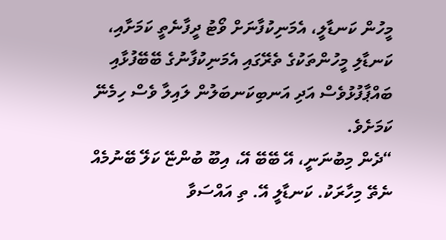މީހުން ކަނޑާލީ، އެމަނިކުފާނަށް ވޯޓު ދީފާނެތީ ކަމަށާއި، ކަނޑާލި މީހުންތަކުގެ ތެރޭގައި އެމަނިކުފާނުގެ ބޭބޭފުޅާއި ބައްޕާފުޅުވެސް އަދި އަނބިކަނބަލުން ލައިލާ ވެސް ހިމެނޭ ކަމަށެވެ.
“ދެން މިބުނަނީ، އޭ ބޭބޭ އޭ، އިބޫ ބުންޏޭ ކަލޭ ބޭނުމެއް ނެތޭ މިހާރަކު. ކަނޑާލީ އޭ. ތި އައްސަވާ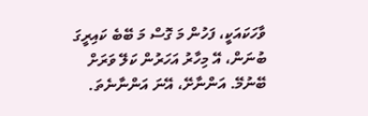ވާހަކައަކީ، ފަހުން މަ ގޮސް މަ ބޭބެ ކައިރީގަ ބުނަން، އޭ މިހާރު އަހަރުން ކަލޭ ވަރަށް ބޭނުމޭ. އަންނާށޭ، އޭނަ އަންނާނެތަ.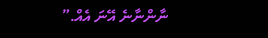ނާންނާނެ އޭނަ އެއް.”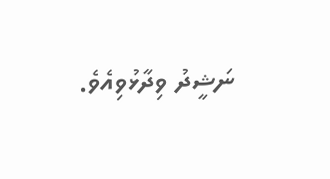ނަޝީދު ވިދާޅުވިއެވެ.